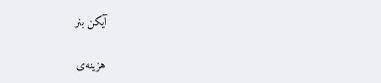آیکن بنر

هزینه‌ی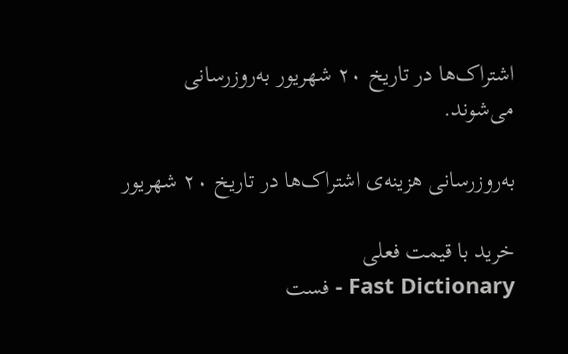اشتراک‌ها در تاریخ ۲۰ شهریور به‌روزرسانی می‌شوند.

به‌روزرسانی هزینه‌ی اشتراک‌ها در تاریخ ۲۰ شهریور

خرید با قیمت فعلی
Fast Dictionary - فست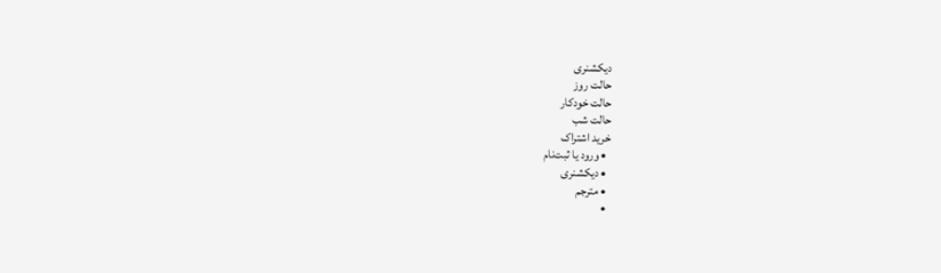دیکشنری
حالت روز
حالت خودکار
حالت شب
خرید اشتراک
  • ورود یا ثبت‌نام
  • دیکشنری
  • مترجم
  •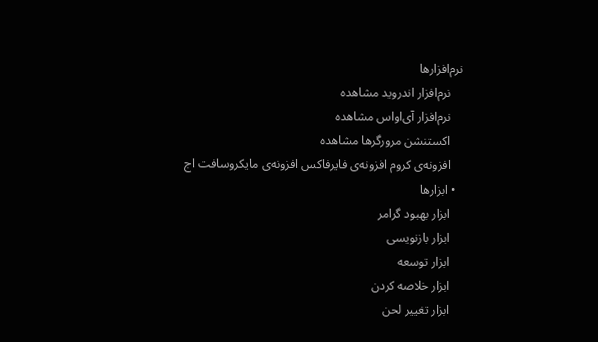نرم‌افزار‌ها
    نرم‌افزار اندروید مشاهده
    نرم‌افزار آی‌او‌اس مشاهده
    اکستنشن مرورگرها مشاهده
    افزونه‌ی کروم افزونه‌ی فایرفاکس افزونه‌ی مایکروسافت اج
  • ابزارها
    ابزار بهبود گرامر
    ابزار بازنویسی
    ابزار توسعه
    ابزار خلاصه کردن
    ابزار تغییر لحن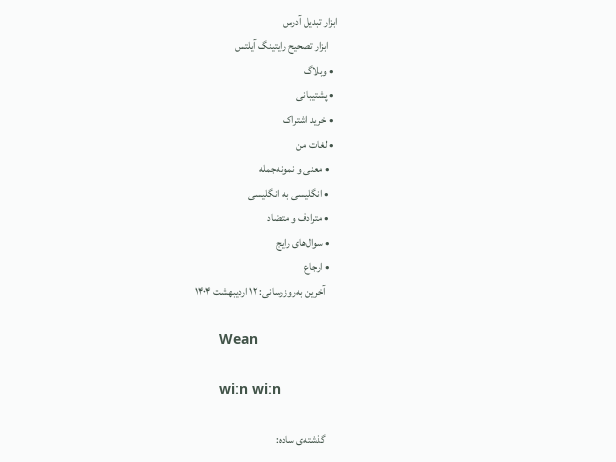ابزار تبدیل آدرس
    ابزار تصحیح رایتینگ آیلتس
  • وبلاگ
  • پشتیبانی
  • خرید اشتراک
  • لغات من
    • معنی و نمونه‌جمله
    • انگلیسی به انگلیسی
    • مترادف و متضاد
    • سوال‌های رایج
    • ارجاع
      آخرین به‌روزرسانی: ۱۲ اردیبهشت ۱۴۰۴

      Wean

      wiːn wiːn

      گذشته‌ی ساده: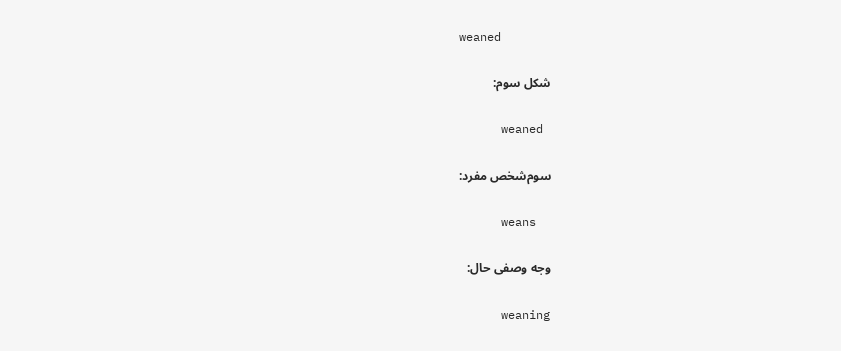weaned

      شکل سوم:

      weaned

      سوم‌شخص مفرد:

      weans

      وجه وصفی حال:

      weaning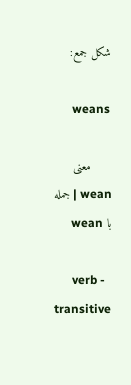شکل جمع:

      weans

      معنی wean | جمله با wean

      verb - transitive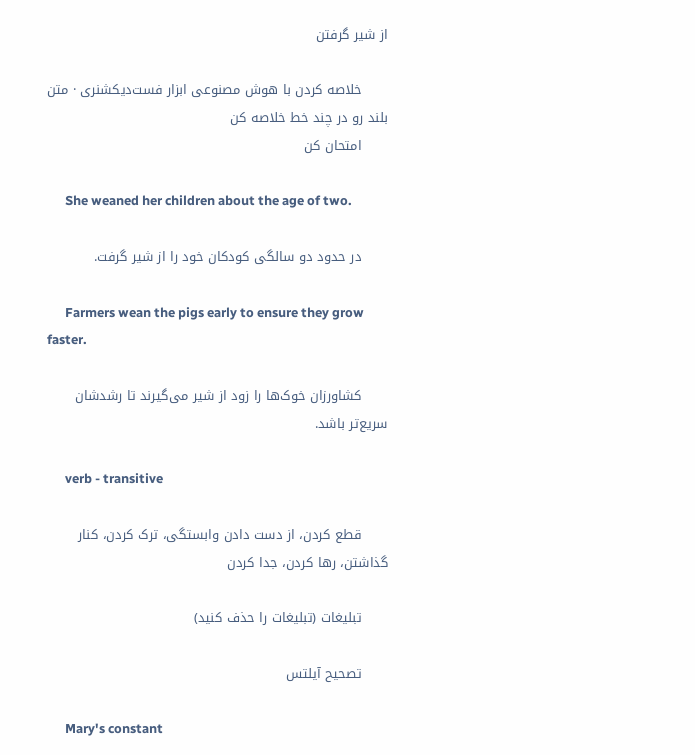از شیر گرفتن

      خلاصه کردن با هوش مصنوعی ابزار فست‌دیکشنری · متن بلند رو در چند خط خلاصه کن
      امتحان کن

      She weaned her children about the age of two.

      در حدود دو سالگی کودکان خود را از شیر گرفت.

      Farmers wean the pigs early to ensure they grow faster.

      کشاورزان خوک‌ها را زود از شیر می‌گیرند تا رشدشان سریع‌تر باشد.

      verb - transitive

      قطع کردن، از دست دادن وابستگی، ترک کردن، کنار گذاشتن، رها کردن، جدا کردن

      تبلیغات (تبلیغات را حذف کنید)

      تصحیح آیلتس

      Mary's constant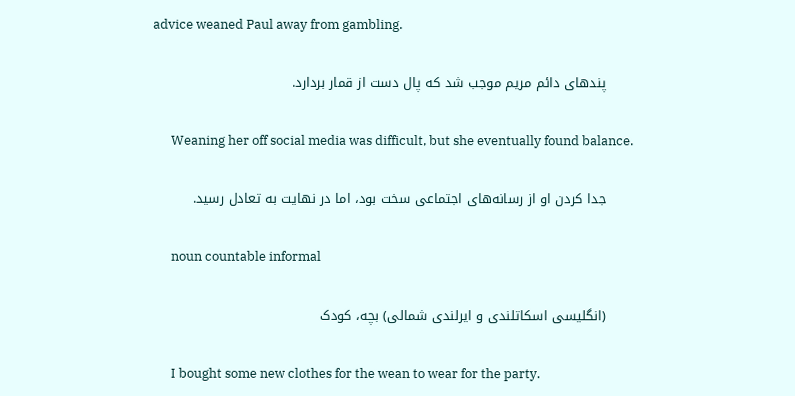advice weaned Paul away from gambling.

      پندهای دائم مریم موجب شد که پال دست از قمار بردارد.

      Weaning her off social media was difficult, but she eventually found balance.

      جدا کردن او از رسانه‌های اجتماعی سخت بود، اما در نهایت به تعادل رسید.

      noun countable informal

      (انگلیسی اسکاتلندی و ایرلندی شمالی) بچه، کودک

      I bought some new clothes for the wean to wear for the party.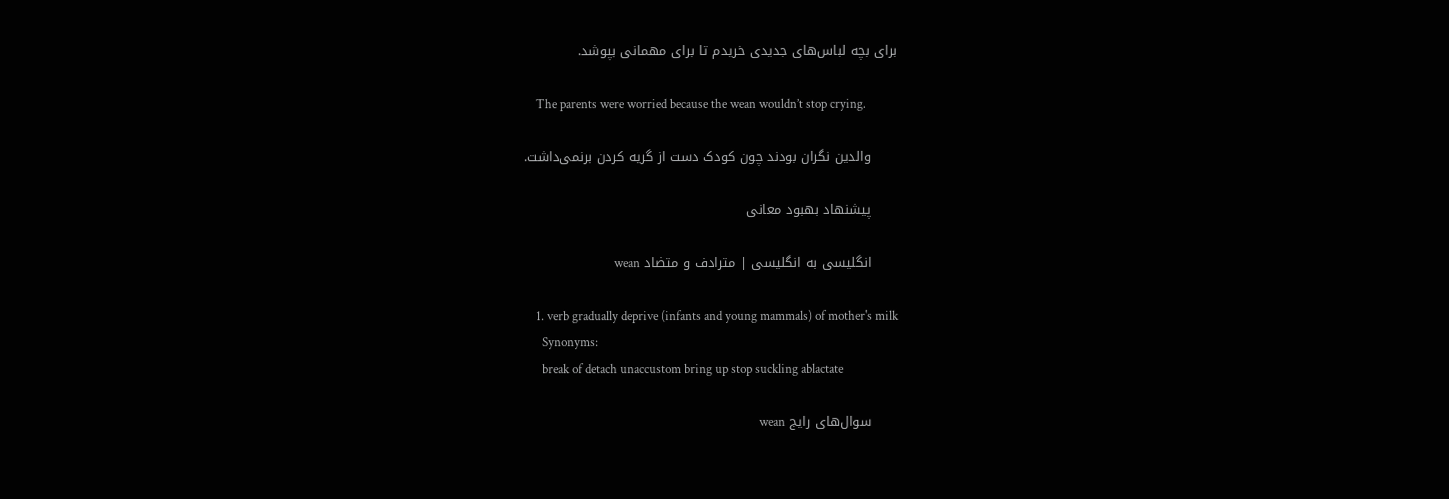برای بچه لباس‌های جدیدی خریدم تا برای مهمانی بپوشد.

      The parents were worried because the wean wouldn’t stop crying.

      والدین نگران بودند چون کودک دست از گریه کردن برنمی‌داشت.

      پیشنهاد بهبود معانی

      انگلیسی به انگلیسی | مترادف و متضاد wean

      1. verb gradually deprive (infants and young mammals) of mother's milk
        Synonyms:
        break of detach unaccustom bring up stop suckling ablactate

      سوال‌های رایج wean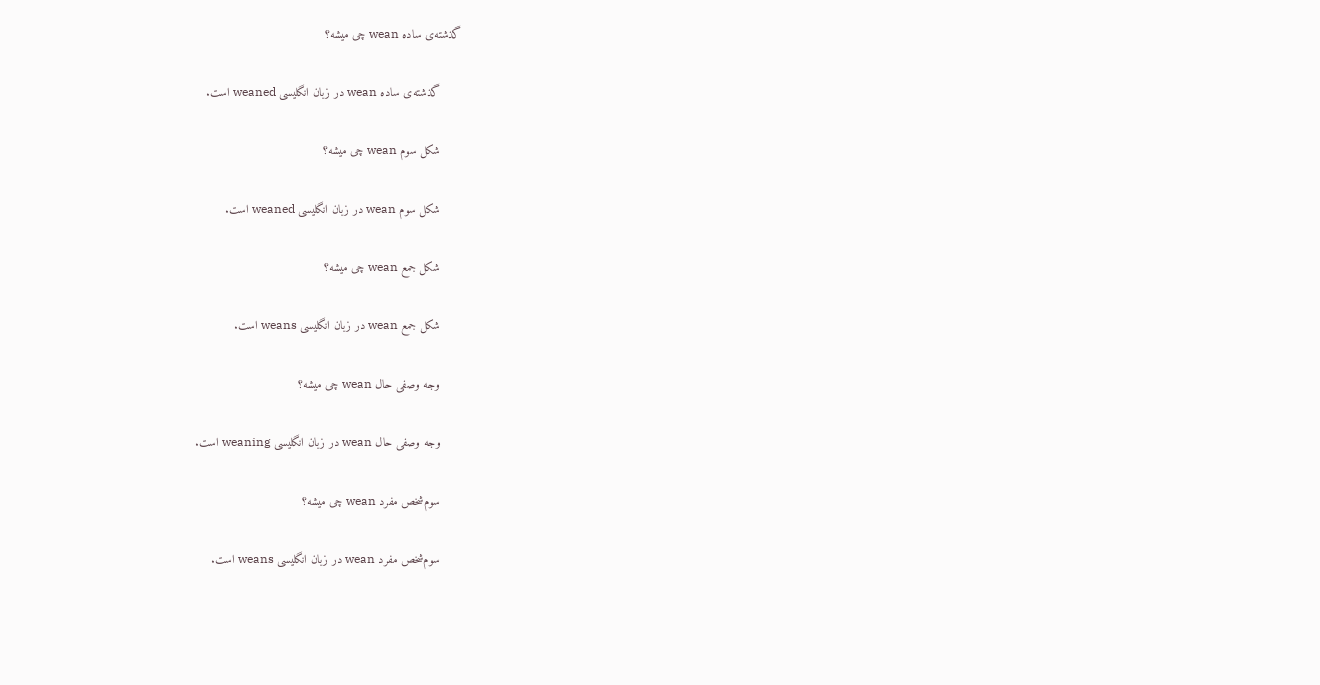گذشته‌ی ساده wean چی میشه؟

      گذشته‌ی ساده wean در زبان انگلیسی weaned است.

      شکل سوم wean چی میشه؟

      شکل سوم wean در زبان انگلیسی weaned است.

      شکل جمع wean چی میشه؟

      شکل جمع wean در زبان انگلیسی weans است.

      وجه وصفی حال wean چی میشه؟

      وجه وصفی حال wean در زبان انگلیسی weaning است.

      سوم‌شخص مفرد wean چی میشه؟

      سوم‌شخص مفرد wean در زبان انگلیسی weans است.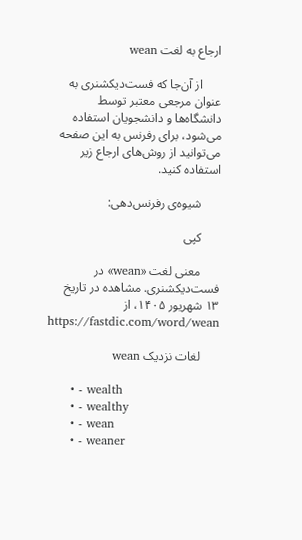ارجاع به لغت wean

      از آن‌جا که فست‌دیکشنری به عنوان مرجعی معتبر توسط دانشگاه‌ها و دانشجویان استفاده می‌شود، برای رفرنس به این صفحه می‌توانید از روش‌های ارجاع زیر استفاده کنید.

      شیوه‌ی رفرنس‌دهی:

      کپی

      معنی لغت «wean» در فست‌دیکشنری. مشاهده در تاریخ ۱۳ شهریور ۱۴۰۵، از https://fastdic.com/word/wean

      لغات نزدیک wean

      • - wealth
      • - wealthy
      • - wean
      • - weaner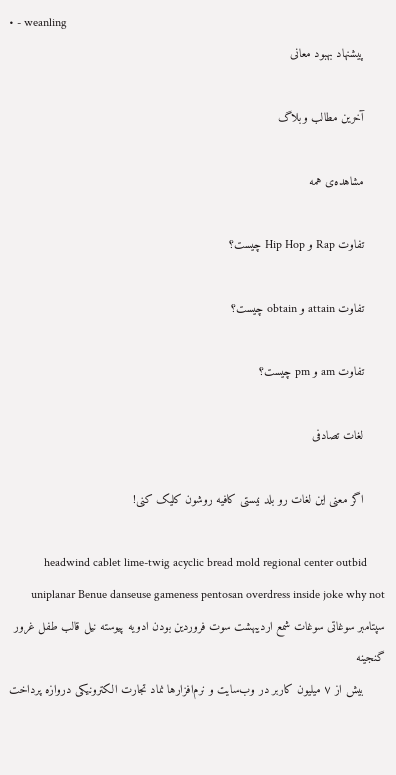• - weanling
      پیشنهاد بهبود معانی

      آخرین مطالب وبلاگ

      مشاهده‌ی همه

      تفاوت Rap و Hip Hop چیست؟

      تفاوت attain و obtain چیست؟

      تفاوت am و pm چیست؟

      لغات تصادفی

      اگر معنی این لغات رو بلد نیستی کافیه روشون کلیک کنی!

      headwind cablet lime-twig acyclic bread mold regional center outbid uniplanar Benue danseuse gameness pentosan overdress inside joke why not سپتامبر سوغاتی سوغات شمع اردیبهشت سوت فروردین بودن ادویه پیوسته نیل قالب طفل غرور گنجینه
      بیش از ۷ میلیون کاربر در وب‌سایت و نرم‌افزارها نماد تجارت الکترونیکی دروازه پرداخت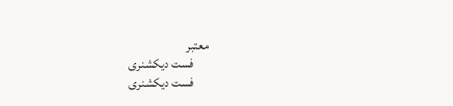معتبر
      فست دیکشنری
      فست دیکشنری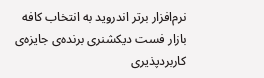نرم‌افزار برتر اندروید به انتخاب کافه بازار فست دیکشنری برنده‌ی جایزه‌ی کاربرد‌پذیری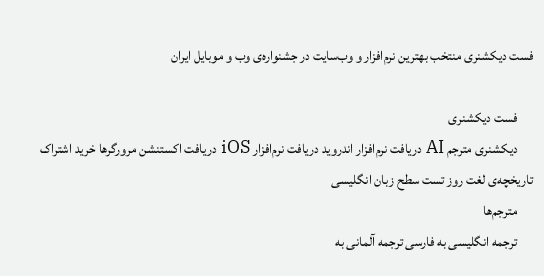فست دیکشنری منتخب بهترین نرم‌افزار و وب‌سایت در جشنواره‌ی وب و موبایل ایران

      فست دیکشنری
      دیکشنری مترجم AI دریافت نرم‌افزار اندروید دریافت نرم‌افزار iOS دریافت اکستنشن مرورگرها خرید اشتراک تاریخچه‌ی لغت روز تست سطح زبان انگلیسی
      مترجم‌ها
      ترجمه انگلیسی به فارسی ترجمه آلمانی به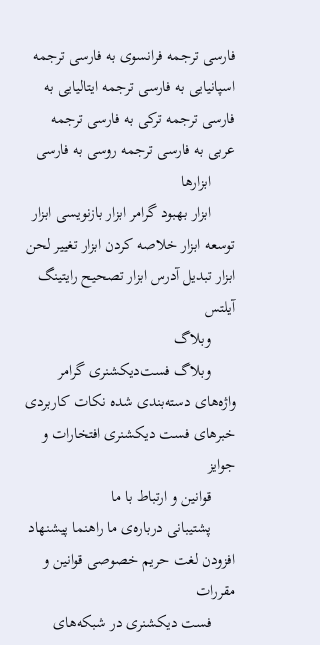فارسی ترجمه فرانسوی به فارسی ترجمه اسپانیایی به فارسی ترجمه ایتالیایی به فارسی ترجمه ترکی به فارسی ترجمه عربی به فارسی ترجمه روسی به فارسی
      ابزارها
      ابزار بهبود گرامر ابزار بازنویسی ابزار توسعه ابزار خلاصه کردن ابزار تغییر لحن ابزار تبدیل آدرس ابزار تصحیح رایتینگ آیلتس
      وبلاگ
      وبلاگ فست‌دیکشنری گرامر واژه‌های دسته‌بندی شده نکات کاربردی خبرهای فست دیکشنری افتخارات و جوایز
      قوانین و ارتباط با ما
      پشتیبانی درباره‌ی ما راهنما پیشنهاد افزودن لغت حریم خصوصی قوانین و مقررات
      فست دیکشنری در شبکه‌های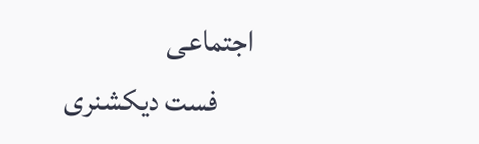اجتماعی
      فست دیکشنری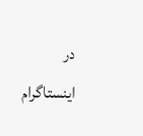در اینستاگرام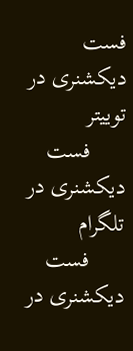فست دیکشنری در توییتر
      فست دیکشنری در تلگرام
      فست دیکشنری در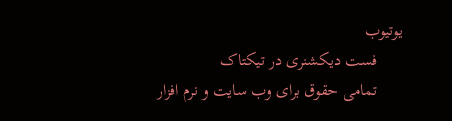یوتیوب
      فست دیکشنری در تیکتاک
      تمامی حقوق برای وب سایت و نرم افزار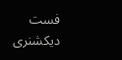فست دیکشنری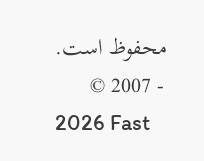محفوظ است.
      © 2007 - 2026 Fast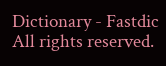Dictionary - Fastdic All rights reserved.